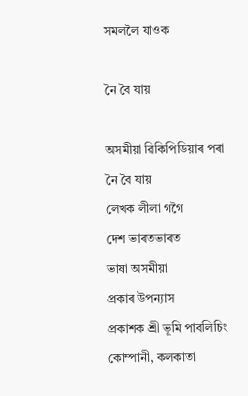সমললৈ যাওক

নৈ বৈ যায়

অসমীয়া ৱিকিপিডিয়াৰ পৰা
নৈ বৈ যায়
লেখক লীলা গগৈ
দেশ ভাৰতভাৰত
ভাষা অসমীয়া
প্ৰকাৰ উপন্যাস
প্ৰকাশক শ্ৰী ভূমি পাবলিচিং কোম্পানী, কলকাতা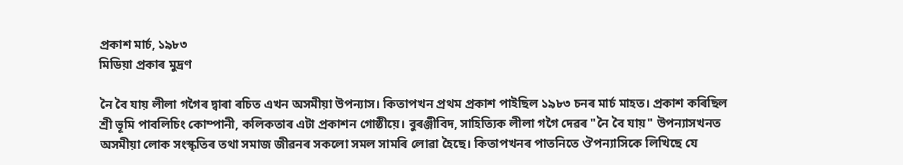প্ৰকাশ মাৰ্চ, ১৯৮৩
মিডিয়া প্ৰকাৰ মুদ্ৰণ

নৈ বৈ যায় লীলা গগৈৰ দ্বাৰা ৰচিত এখন অসমীয়া উপন্যাস। কিতাপখন প্ৰথম প্ৰকাশ পাইছিল ১৯৮৩ চনৰ মাৰ্চ মাহত। প্ৰকাশ কৰিছিল শ্ৰী ভূমি পাবলিচিং কোম্পানী, কলিকতাৰ এটা প্ৰকাশন গোষ্ঠীয়ে। বুৰঞ্জীবিদ, সাহিত্যিক লীলা গগৈ দেৱৰ "নৈ বৈ যায়" উপন্যাসখনত অসমীয়া লোক সংস্কৃতিৰ তথা সমাজ জীৱনৰ সকলো সমল সামৰি লোৱা হৈছে। কিতাপখনৰ পাতনিতে ঔপন্যাসিকে লিখিছে যে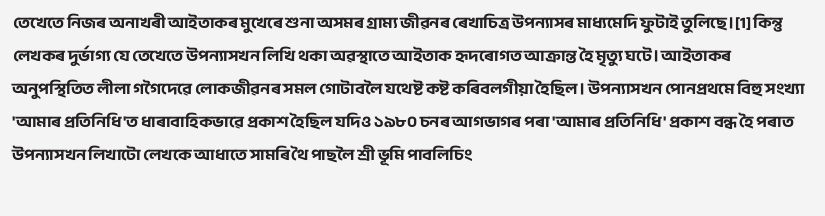তেখেতে নিজৰ অনাখৰী আইতাকৰ মুখেৰে শুনা অসমৰ গ্ৰাম্য জীৱনৰ ৰেখাচিত্ৰ উপন্যাসৰ মাধ্যমেদি ফুটাই তুলিছে।[1] কিন্তু লেখকৰ দুৰ্ভাগ্য যে তেখেতে উপন্যাসখন লিখি থকা অৱস্থাতে আইতাক হৃদৰোগত আক্ৰান্ত হৈ মৃত্যু ঘটে। আইতাকৰ অনুপস্থিতিত লীলা গগৈদেৱে লোকজীৱনৰ সমল গোটাবলৈ যথেষ্ট কষ্ট কৰিবলগীয়া হৈছিল। উপন্যাসখন পোনপ্ৰথমে বিহু সংখ্যা 'আমাৰ প্ৰতিনিধি'ত ধাৰাবাহিকভাৱে প্ৰকাশ হৈছিল যদিও ১৯৮০ চনৰ আগভাগৰ পৰা 'আমাৰ প্ৰতিনিধি' প্ৰকাশ বন্ধ হৈ পৰাত উপন্যাসখন লিখাটো লেখকে আধাতে সামৰি থৈ পাছলৈ শ্ৰী ভূমি পাবলিচিং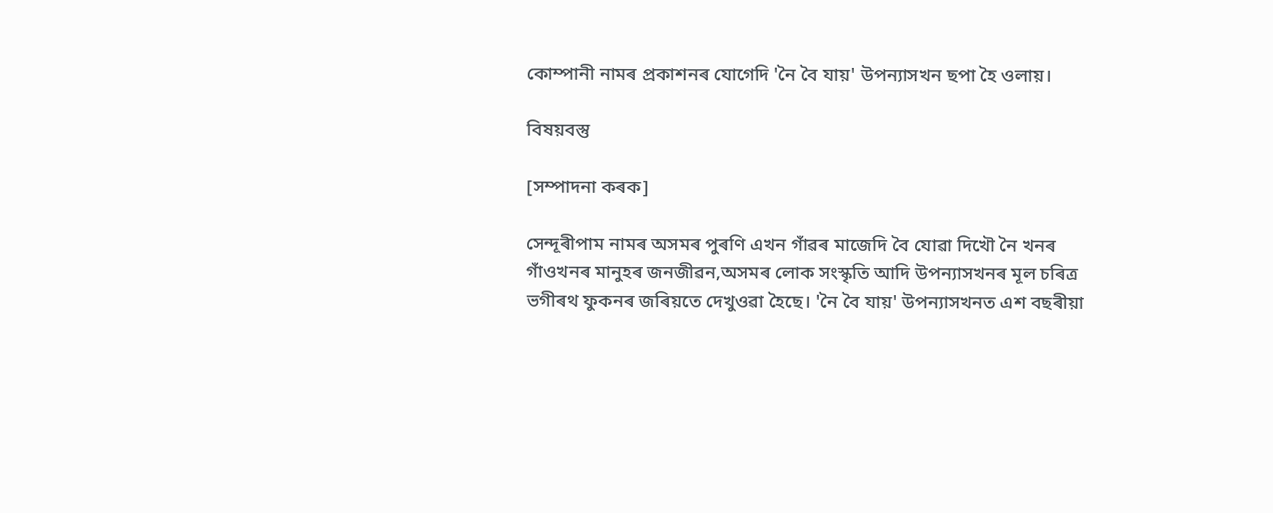কোম্পানী নামৰ প্ৰকাশনৰ যোগেদি 'নৈ বৈ যায়' উপন্যাসখন ছপা হৈ ওলায়।

বিষয়বস্তু

[সম্পাদনা কৰক]

সেন্দূৰীপাম নামৰ অসমৰ পুৰণি এখন গাঁৱৰ মাজেদি বৈ যোৱা দিখৌ নৈ খনৰ গাঁওখনৰ মানুহৰ জনজীৱন,অসমৰ লোক সংস্কৃতি আদি উপন্যাসখনৰ মূল চৰিত্ৰ ভগীৰথ ফুকনৰ জৰিয়তে দেখুওৱা হৈছে। 'নৈ বৈ যায়' উপন্যাসখনত এশ বছৰীয়া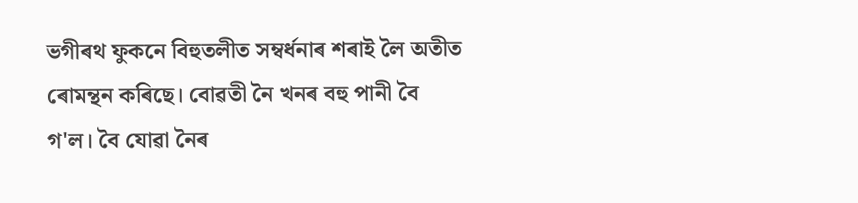ভগীৰথ ফুকনে বিহুতলীত সম্বৰ্ধনাৰ শৰাই লৈ অতীত ৰোমন্থন কৰিছে। বোৱতী নৈ খনৰ বহু পানী বৈ গ'ল। বৈ যোৱা নৈৰ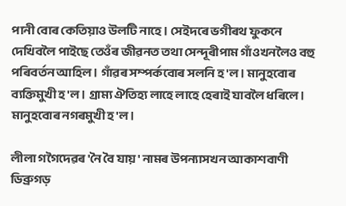পানী বোৰ কেতিয়াও উলটি নাহে। সেইদৰে ভগীৰথ ফুকনে দেখিবলৈ পাইছে তেওঁৰ জীৱনত তথা সেন্দূৰীপাম গাঁওখনলৈও বহু পৰিবৰ্তন আহিল। গাঁৱৰ সম্পৰ্কবোৰ সলনি হ'ল। মানুহবোৰ ব্যক্তিমুখী হ'ল। গ্ৰাম্য ঐতিহ্য লাহে লাহে হেৰাই যাবলৈ ধৰিলে। মানুহবোৰ নগৰমুখী হ'ল।

লীলা গগৈদেৱৰ 'নৈ বৈ যায়' নামৰ উপন্যাসখন আকাশবাণী ডিব্ৰুগড়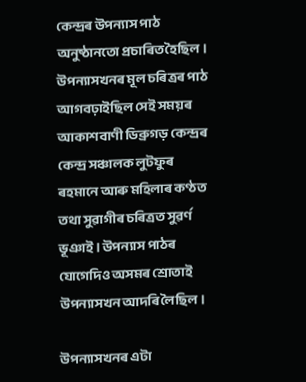কেন্দ্ৰৰ উপন্যাস পাঠ অনুষ্ঠানতো প্ৰচাৰিত হৈছিল। উপন্যাসখনৰ মূল চৰিত্ৰৰ পাঠ আগবঢ়াইছিল সেই সময়ৰ আকাশবাণী ডিব্ৰুগড় কেন্দ্ৰৰ কেন্দ্ৰ সঞ্চালক লুটফুৰ ৰহমানে আৰু মহিলাৰ কণ্ঠত তথা সুৱাগীৰ চৰিত্ৰত সুৱৰ্ণ ভূঞাই। উপন্যাস পাঠৰ যোগেদিও অসমৰ শ্ৰোতাই উপন্যাসখন আদৰি লৈছিল।

উপন্যাসখনৰ এটা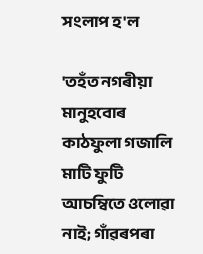সংলাপ হ'ল

'তহঁত নগৰীয়া মানুহবোৰ কাঠফুলা গজালি মাটি ফুটি আচম্বিতে ওলোৱা নাই; গাঁৱৰপৰা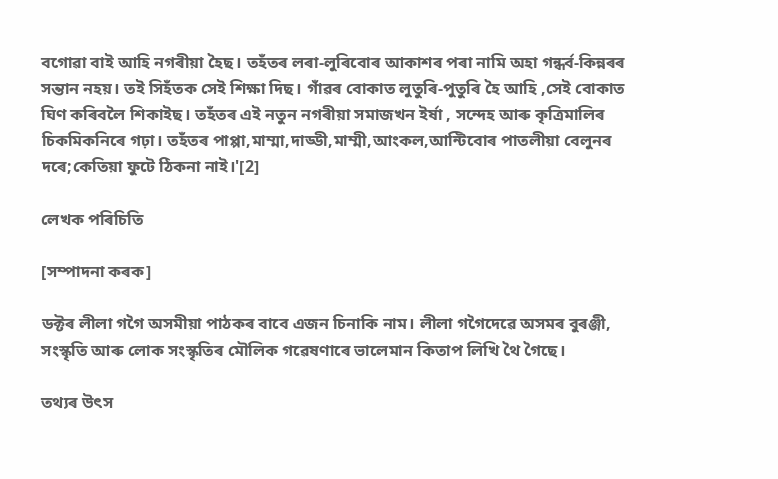বগোৱা বাই আহি নগৰীয়া হৈছ। তহঁতৰ লৰা-লুৰিবোৰ আকাশৰ পৰা নামি অহা গন্ধৰ্ব-কিন্নৰৰ সন্তান নহয়। ত‌ই সিহঁতক সেই শিক্ষা দিছ। গাঁৱৰ বোকাত লুতুৰি-পুতুৰি হৈ আহি ,সেই বোকাত ঘিণ কৰিবলৈ শিকাইছ। তহঁতৰ এই নতুন নগৰীয়া সমাজখন ইৰ্ষা , সন্দেহ আৰু কৃত্ৰিমালিৰ চিকমিকনিৰে গঢ়া। তহঁতৰ পাপ্পা,মাম্মা,দাড্ডী,মাম্মী,আংকল,আন্টিবোৰ পাতলীয়া বেলুনৰ দৰে;কেতিয়া ফুটে ঠিকনা নাই।'[2]

লেখক পৰিচিতি

[সম্পাদনা কৰক]

ডক্টৰ লীলা গগৈ অসমীয়া পাঠকৰ বাবে এজন চিনাকি নাম। লীলা গগৈদেৱে অসমৰ বুৰঞ্জী, সংস্কৃতি আৰু লোক সংস্কৃতিৰ মৌলিক গৱেষণাৰে ভালেমান কিতাপ লিখি থৈ গৈছে।

তথ্যৰ উৎস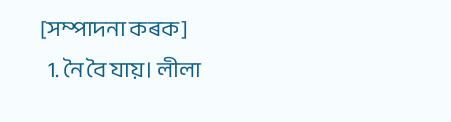[সম্পাদনা কৰক]
  1. নৈ বৈ যায়। লীলা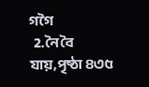গগৈ
  2. নৈ বৈ যায়,পৃষ্ঠা ৪৩৫